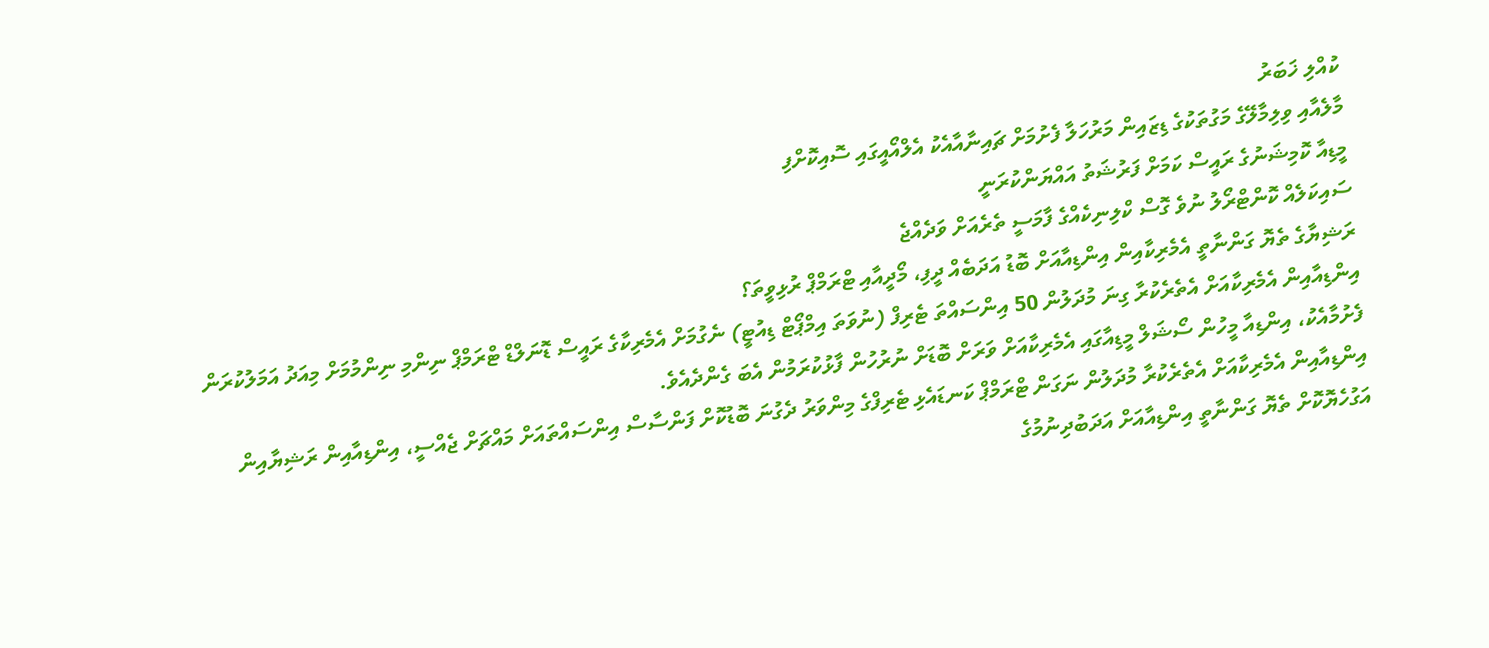ކުއްލި ޚަބަރު
މާލެއާއި ވިލިމާލޭގެ މަގުތަކުގެ ޑިޒައިން މަރުހަލާ ފެށުމަށް ޗައިނާއާއެކު އެލްއޯއީގައި ސޮއިކޮށްފި
މީޑިއާ ކޮމިޝަނުގެ ރައީސް ކަމަށް ފަރުޝަތު އައްޔަންކުރަނީ
ސައިކަލެއް ކޮންޓްރޯލު ނުވެ ގޮސް ކްލިނިކެއްގެ ފާމަސީ ތެރެއަށް ވަދެއްޖެ
ރަޝިޔާގެ ތެޔޮ ގަންނާތީ އެމެރިކާއިން އިންޑިއާއަށް ބޮޑު އަދަބެއް ދީފި، މޯދީއާއި ޓްރަމްޕް ރުޅިވީތަ؟
އިންޑިއާއިން އެމެރިކާއަށް އެތެރެކުރާ ގިނަ މުދަލުން 50 އިންސައްތަ ޓެރިފް (ނުވަތަ އިމްޕޯޓް ޑިއުޓީ) ނެގުމަށް އެމެރިކާގެ ރައީސް ޑޮނަލްޑް ޓްރަމްޕް ނިންމި ނިންމުމަށް މިއަދު އަމަލުކުރަން ފެށުމާއެކު، އިންޑިއާ މީހުން ސޯޝަލް މީޑިއާގައި އެމެރިކާއަށް ވަރަށް ބޮޑަށް ނުރުހުން ފާޅުކުރަމުން އެބަ ގެންދެއެވެ.
އިންޑިއާއިން އެމެރިކާއަށް އެތެރެކުރާ މުދަލުން ނަގަން ޓްރަމްޕް ކަނޑައެޅި ޓެރިފްގެ މިންވަރު ދެގުނަ ބޮޑުކޮށް ފަންސާސް އިންސައްތައަށް މައްޗަށް ޖެއްސީ، އިންޑިއާއިން ރަޝިޔާއިން އަގުހެޔޮކޮށް ތެޔޮ ގަންނާތީ އިންޑިއާއަށް އަދަބުދިނުމުގެ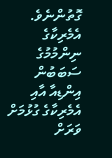ގޮތުންނެވެ.
އެމެރިކާގެ ނިންމުމުގެ ސަބަބުން އިންޑިއާ އާއި އެމެރިކާގެ ގުޅުމަށް ވަރަށް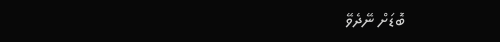ބޮޑަށް ނޭދެވޭ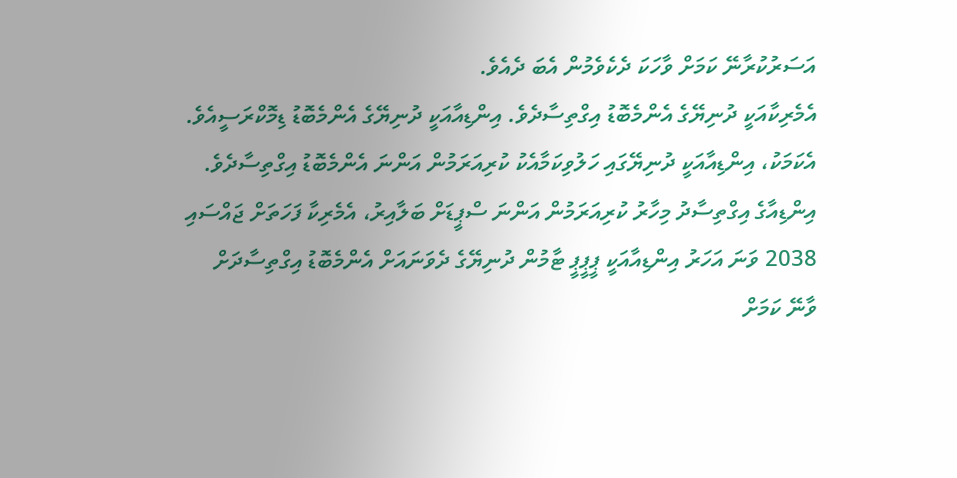އަސަރުކުރާނޭ ކަމަށް ވާހަކަ ދެކެވެމުން އެބަ ދެއެވެ.
އެމެރިކާއަކީ ދުނިޔޭގެ އެންމެބޮޑު އިގްތިސާދެވެ. އިންޑިއާއަކީ ދުނިޔޭގެ އެންމެބޮޑު ޑިމޮކްރަސީއެވެ. އެކަމަކު، އިންޑިއާއަކީ ދުނިޔޭގައި ހަލުވިކަމާއެކު ކުރިއަރަމުން އަންނަ އެންމެބޮޑު އިގްތިސާދެވެ.
އިންޑިއާގެ އިގްތިސާދު މިހާރު ކުރިއަރަމުން އަންނަ ސްޕީޑަށް ބަލާއިރު، އެމެރިކާ ފަހަތަށް ޖައްސައި 2038 ވަނަ އަހަރު އިންޑިއާއަކީ ޕީޕީޕީ ޓާމުން ދުނިޔޭގެ ދެވަނައަށް އެންމެބޮޑު އިގްތިސާދަށް ވާނޭ ކަމަށް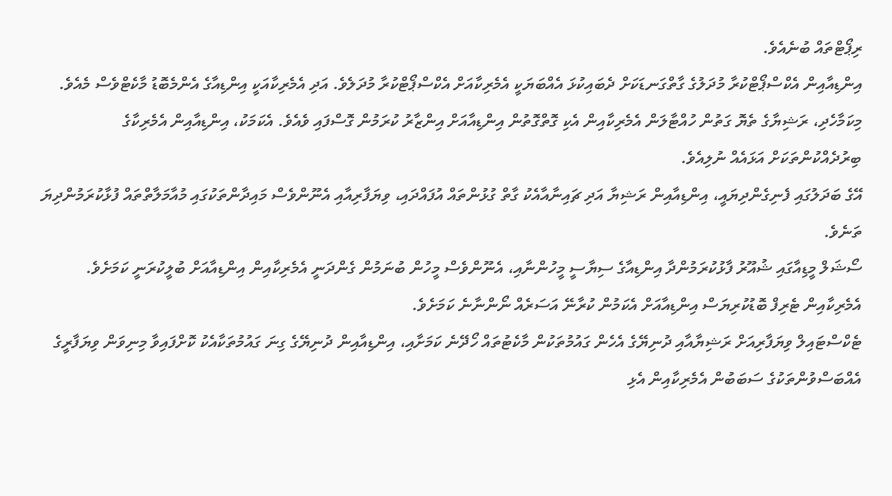ރިޕޯޓްތައް ބުނެއެވެ.
އިންޑިއާއިން އެކްސްޕޯޓްކުރާ މުދަލުގެ ގާތްގަނޑަކަށް ދެބައިކުޅަ އެއްބަޔަކީ އެމެރިކާއަށް އެކްސްޕޯޓްކުރާ މުދަލެވެ. އަދި އެމެރިކާއަކީ އިންޑިއާގެ އެންމެބޮޑު މާކެޓްވެސް މެއެވެ.
މިކަމާހެދި، ރަޝިޔާގެ ތެޔޮ ގަތުން ހުއްޓާލަން އެމެރިކާއިން އެކި ގޮތްގޮތުން އިންޑިއާއަށް އިންޒާރު ކުރަމުން ގޮސްފައި ވެއެވެ. އެކަމަކު، އިންޑިއާއިން އެމެރިކާގެ ބިރުދެއްކުންތަކަށް އަޅައެއް ނުލިއެވެ.
އޭގެ ބަދަލުގައި ފެނިގެންދިޔައީ، އިންޑިއާއިން ރަޝިޔާ އަދި ޗައިނާއާއެކު ގާތް ގުޅުންތައް އުފައްދައި، ވިޔަފާރިއާއި އެނޫންވެސް މައިދާންތަކުގައި މުއާމަލާތްތައް ފުޅާކުރަމުންދިޔަ ތަނެވެ.
ސޯޝަލް މީޑިއާގައި ޝުއޫރު ފާޅުކުރަމުންދާ އިންޑިއާގެ ސިޔާސީ މީހުންނާއި، އެނޫންވެސް މީހުން ބުނަމުން ގެންދަނީ އެމެރިކާއިން އިންޑިއާއަށް ބުލީކުރަނީ ކަމަށެވެ.
އެމެރިކާއިން ޓެރިފް ބޮޑުކުރިޔަސް އިންޑިއާއަށް އެކަމުން ކުރާނޭ އަސަރެއް ނޯންނާނެ ކަމަށެވެ.
ޓެކްސްޓައިލް ވިޔަފާރިއަށް ރަޝިޔާއާއި ދުނިޔޭގެ އެހެން ގައުމުތަކުން މާކެޓުތައް ހޯދޭނެ ކަމަށާއި، އިންޑިއާއިން ދުނިޔޭގެ ގިނަ ގައުމުތަކާއެކު ކޮށްފައިވާ މިނިވަން ވިޔަފާރީގެ އެއްބަސްވުންތަކުގެ ސަބަބުން އެމެރިކާއިން އެޅި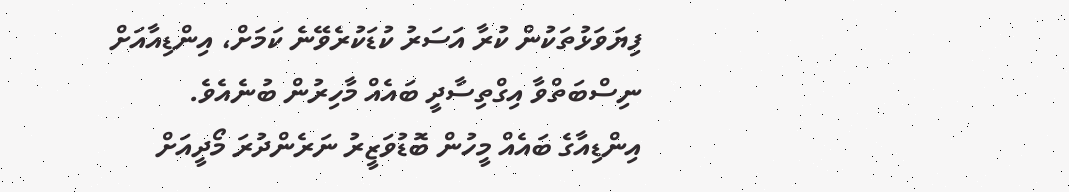ފިޔަވަޅުތަކުން ކުރާ އަސަރު ކުޑަކުރެވޭނެ ކަމަށް، އިންޑިއާއަށް ނިސްބަތްވާ އިގްތިސާދީ ބައެއް މާހިރުން ބުނެއެވެ.
އިންޑިއާގެ ބައެއް މީހުން ބޮޑުވަޒީރު ނަރެންދުރަ މޯދީއަށް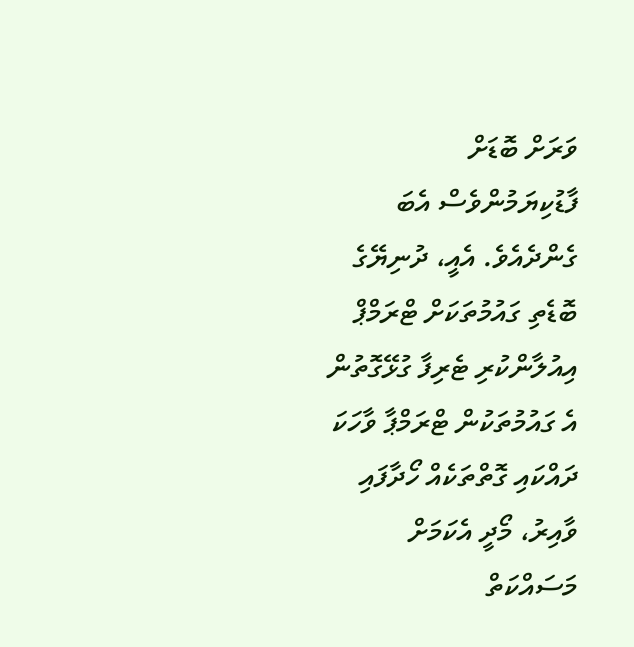ވަރަށް ބޮޑަށް ފާޑުކިޔަމުންވެސް އެބަ ގެންދެއެވެ. އެއީ، ދުނިޔޭގެ ބޮޑެތި ގައުމުތަކަށް ޓްރަމްޕް އިއުލާންކުރި ޓެރިފާ ގުޅޭގޮތުން އެ ގައުމުތަކުން ޓްރަމްޕާ ވާހަކަ ދައްކައި ގޮތްތަކެއް ހޯދާފައި ވާއިރު، މޯދީ އެކަމަށް މަސައްކަތް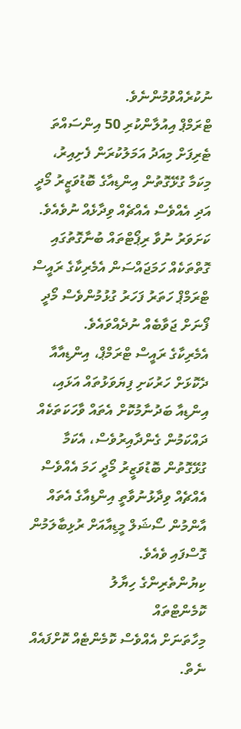ނުކުރެއްވުމުންނެވެ.
ޓްރަމްޕް އިއުލާންކުރި 50 އިންސައްތަ ޓެރިފަށް މިއަދު އަމަލުކުރަން ފެށިއިރު، މިކަމާ ގުޅޭގޮތުން އިންޑިއާގެ ބޮޑުވަޒީރު މޯދީ އަދި އެއްވެސް އެއްޗެއް ވިދާޅެއް ނުވެއެވެ. ކަށަވަރު ނުވާ ރިޕޯޓްތައް ބުނާގޮތުގައި ގޮތްތަކެއް ހަމަޖައްސަން އެމެރިކާގެ ރައީސް ޓްރަމްޕް ހަތަރު ފަހަރު ގުޅުމުންވެސް މޯދީ ފޯނަށް ޖަވާބެއް ނުދެއްވައެވެ.
އެމެރިކާގެ ރައީސް ޓްރަމްޕް، އިންޑިއާއާ ދެކޮޅަށް ހަރުކަށި ފިޔަވަޅުތައް އަޅައި، އިންޑިއާ ބަދުނާމުކޮށް އެތައް ވާހަކަތަކެއް ދައްކަމުން ގެންދާއިރުވެސް، އެކަމާ ގުޅޭގޮތުން ބޮޑުވަޒީރު މޯދީ ހަމަ އެއްވެސް އެއްޗެއް ވިދާޅުނުވާތީ އިންޑިއާގެ އެތައް އާންމުން ސޯޝަލް މީޑިއާއަށް ރުޅިބާލަމުން ގޮސްފައި ވެއެވެ.
ކިޔުންތެރިންގެ ހިޔާލު
ކޮމެންޓްތައް
މިހާތަނަށް އެއްވެސް ކޮމެންޓެއް ކޮށްފައެއް ނެތް.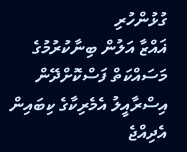ގުޅުންހުރި
ޣައްޒާ އަލުން ބިނާކުރުމުގެ މަސައްކަތް ފަސްކޮށްދޭން އިސްރާއީލު އެމެރިކާގެ ކިބައިން އެދިއްޖެ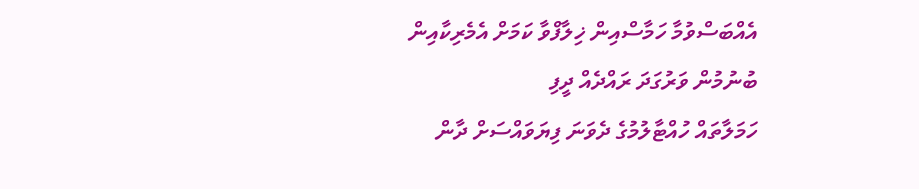އެއްބަސްވުމާ ހަމާސްއިން ޚިލާފްވާ ކަމަށް އެމެރިކާއިން ބުނުމުން ވަރުގަދަ ރައްދެއް ދީފި
ހަމަލާތައް ހުއްޓާލުމުގެ ދެވަނަ ފިޔަވައްސަށް ދާން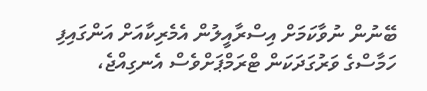ބޭނުން ނުވާކަމަށް އިސްރާއީލުން އެމެރިކާއަށް އަންގައިފި
ހަމާސްގެ ވަރުގަދަކަން ޓްރަމްޕަށްވެސް އެނގިއްޖެ،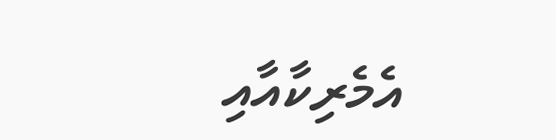އެމެރިކާއާއި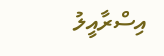އިސްރާއީލު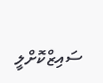ސައިޒްކޮށްލީ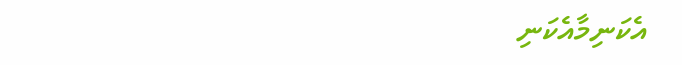އެކަނިމާއެކަނި